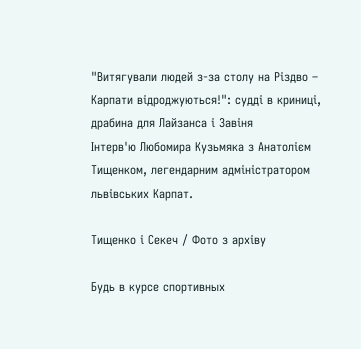"Витягували людей з-за столу на Різдво – Карпати відроджуються!": судді в криниці, драбина для Лайзанса і Завіня
Інтерв'ю Любомира Кузьмяка з Анатолієм Тищенком, легендарним адміністратором львівських Карпат.

Тищенко і Секеч / Фото з архіву

Будь в курсе спортивных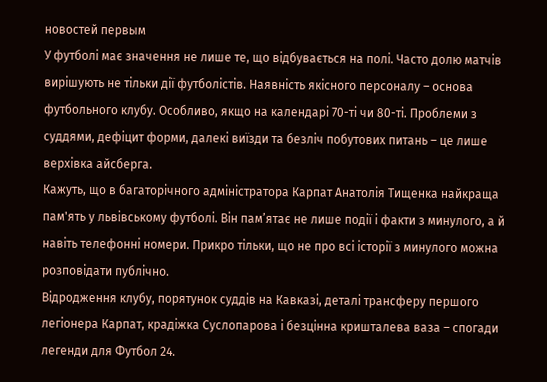новостей первым
У футболі має значення не лише те, що відбувається на полі. Часто долю матчів вирішують не тільки дії футболістів. Наявність якісного персоналу – основа футбольного клубу. Особливо, якщо на календарі 70-ті чи 80-ті. Проблеми з суддями, дефіцит форми, далекі виїзди та безліч побутових питань – це лише верхівка айсберга.
Кажуть, що в багаторічного адміністратора Карпат Анатолія Тищенка найкраща пам'ять у львівському футболі. Він пам’ятає не лише події і факти з минулого, а й навіть телефонні номери. Прикро тільки, що не про всі історії з минулого можна розповідати публічно.
Відродження клубу, порятунок суддів на Кавказі, деталі трансферу першого легіонера Карпат, крадіжка Суслопарова і безцінна кришталева ваза – спогади легенди для Футбол 24.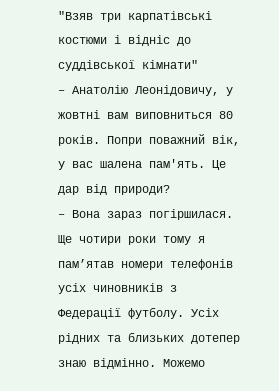"Взяв три карпатівські костюми і відніс до суддівської кімнати"
– Анатолію Леонідовичу, у жовтні вам виповниться 80 років. Попри поважний вік, у вас шалена пам'ять. Це дар від природи?
– Вона зараз погіршилася. Ще чотири роки тому я пам’ятав номери телефонів усіх чиновників з Федерації футболу. Усіх рідних та близьких дотепер знаю відмінно. Можемо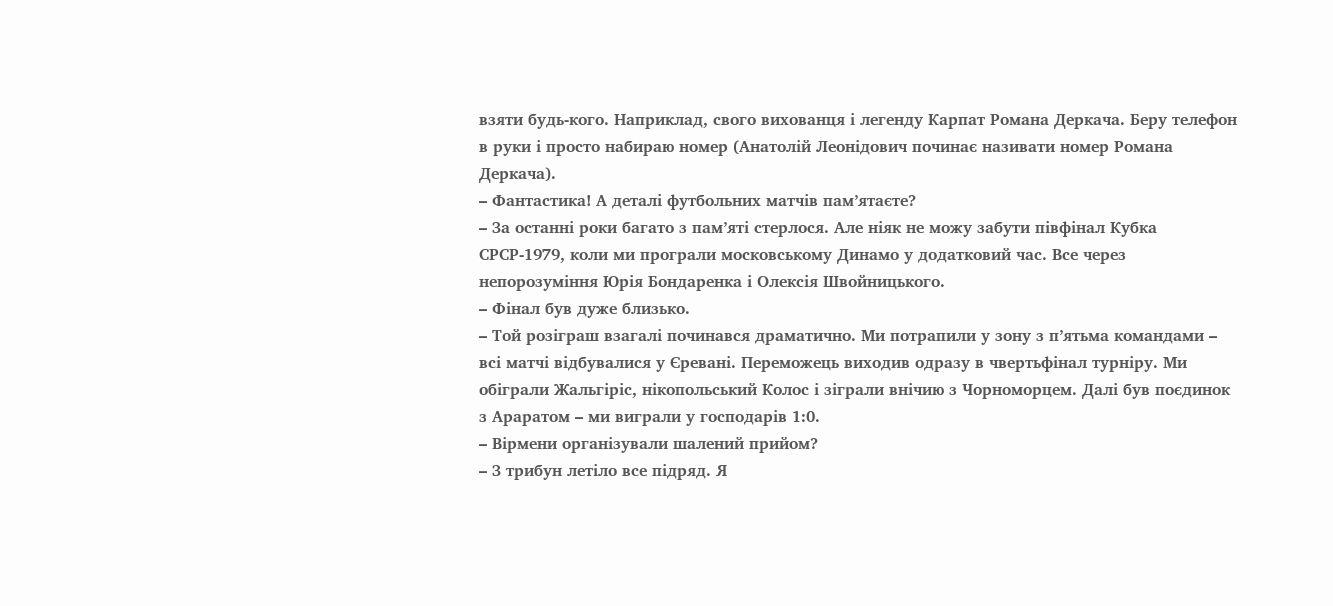взяти будь-кого. Наприклад, свого вихованця і легенду Карпат Романа Деркача. Беру телефон в руки і просто набираю номер (Анатолій Леонідович починає називати номер Романа Деркача).
– Фантастика! А деталі футбольних матчів пам’ятаєте?
– За останні роки багато з пам’яті стерлося. Але ніяк не можу забути півфінал Кубка СРСР-1979, коли ми програли московському Динамо у додатковий час. Все через непорозуміння Юрія Бондаренка і Олексія Швойницького.
– Фінал був дуже близько.
– Той розіграш взагалі починався драматично. Ми потрапили у зону з п’ятьма командами – всі матчі відбувалися у Єревані. Переможець виходив одразу в чвертьфінал турніру. Ми обіграли Жальгіріс, нікопольський Колос і зіграли внічию з Чорноморцем. Далі був поєдинок з Араратом – ми виграли у господарів 1:0.
– Вірмени організували шалений прийом?
– З трибун летіло все підряд. Я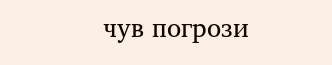чув погрози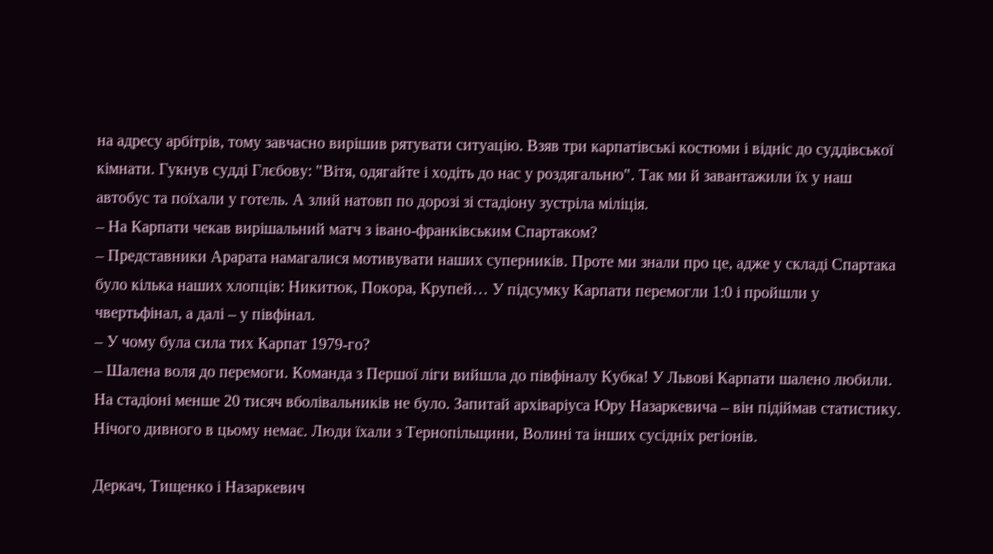на адресу арбітрів, тому завчасно вирішив рятувати ситуацію. Взяв три карпатівські костюми і відніс до суддівської кімнати. Гукнув судді Глєбову: "Вітя, одягайте і ходіть до нас у роздягальню". Так ми й завантажили їх у наш автобус та поїхали у готель. А злий натовп по дорозі зі стадіону зустріла міліція.
– На Карпати чекав вирішальний матч з івано-франківським Спартаком?
– Представники Арарата намагалися мотивувати наших суперників. Проте ми знали про це, адже у складі Спартака було кілька наших хлопців: Никитюк, Покора, Крупей… У підсумку Карпати перемогли 1:0 і пройшли у чвертьфінал, а далі – у півфінал.
– У чому була сила тих Карпат 1979-го?
– Шалена воля до перемоги. Команда з Першої ліги вийшла до півфіналу Кубка! У Львові Карпати шалено любили. На стадіоні менше 20 тисяч вболівальників не було. Запитай архіваріуса Юру Назаркевича – він підіймав статистику. Нічого дивного в цьому немає. Люди їхали з Тернопільщини, Волині та інших сусідніх регіонів.

Деркач, Тищенко і Назаркевич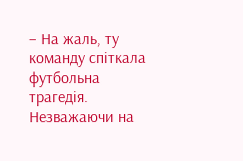– На жаль, ту команду спіткала футбольна трагедія. Незважаючи на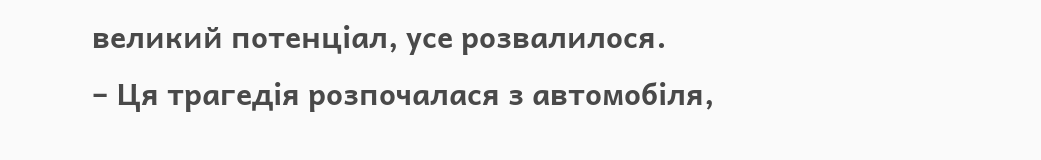великий потенціал, усе розвалилося.
– Ця трагедія розпочалася з автомобіля,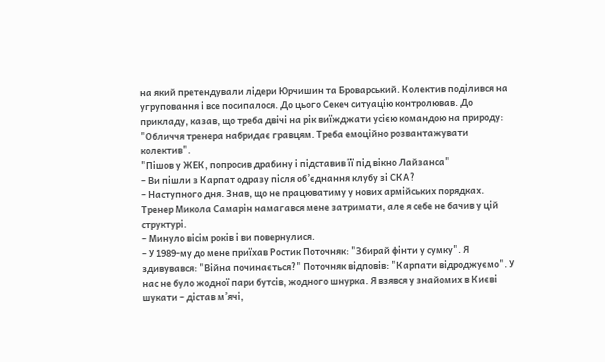на який претендували лідери Юрчишин та Броварський. Колектив поділився на угруповання і все посипалося. До цього Секеч ситуацію контролював. До прикладу, казав, що треба двічі на рік виїжджати усією командою на природу: "Обличчя тренера набридає гравцям. Треба емоційно розвантажувати колектив".
"Пішов у ЖЕК, попросив драбину і підставив її під вікно Лайзанса"
– Ви пішли з Карпат одразу після об’єднання клубу зі СКА?
– Наступного дня. Знав, що не працюватиму у нових армійських порядках. Тренер Микола Самарін намагався мене затримати, але я себе не бачив у цій структурі.
– Минуло вісім років і ви повернулися.
– У 1989-му до мене приїхав Ростик Поточняк: "Збирай фінти у сумку". Я здивувався: "Війна починається?" Поточняк відповів: "Карпати відроджуємо". У нас не було жодної пари бутсів, жодного шнурка. Я взявся у знайомих в Києві шукати – дістав м’ячі,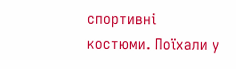спортивні костюми. Поїхали у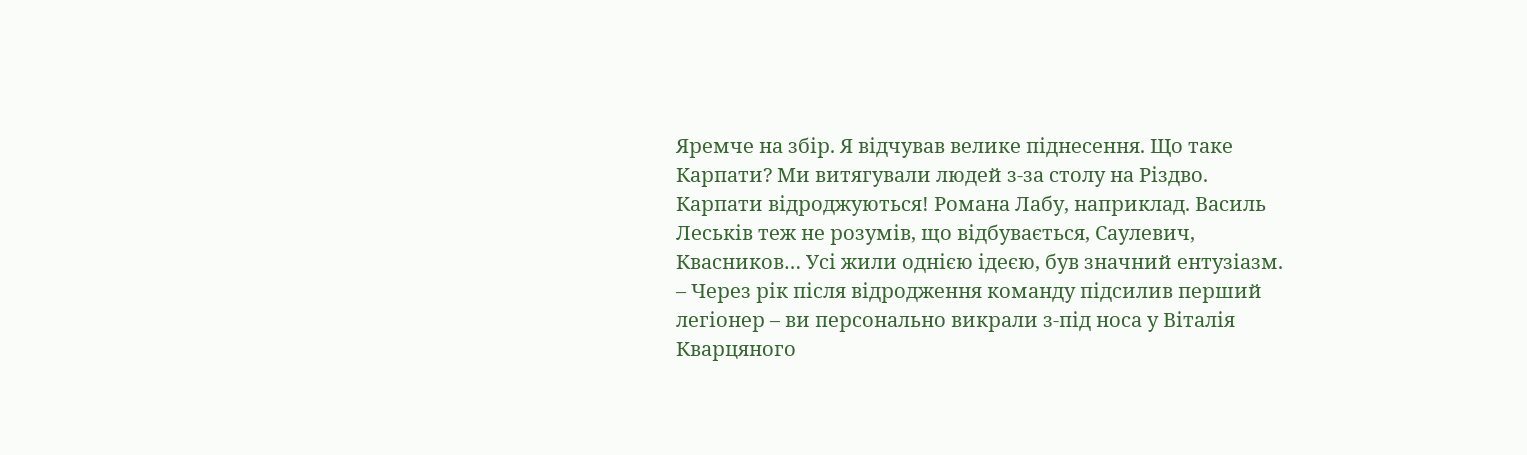Яремче на збір. Я відчував велике піднесення. Що таке Карпати? Ми витягували людей з-за столу на Різдво. Карпати відроджуються! Романа Лабу, наприклад. Василь Леськів теж не розумів, що відбувається, Саулевич, Квасников… Усі жили однією ідеєю, був значний ентузіазм.
– Через рік після відродження команду підсилив перший легіонер – ви персонально викрали з-під носа у Віталія Кварцяного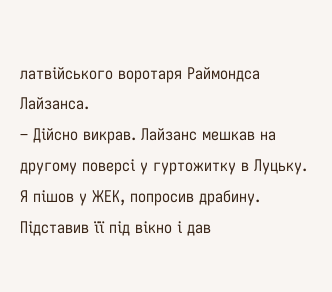латвійського воротаря Раймондса Лайзанса.
– Дійсно викрав. Лайзанс мешкав на другому поверсі у гуртожитку в Луцьку. Я пішов у ЖЕК, попросив драбину. Підставив її під вікно і дав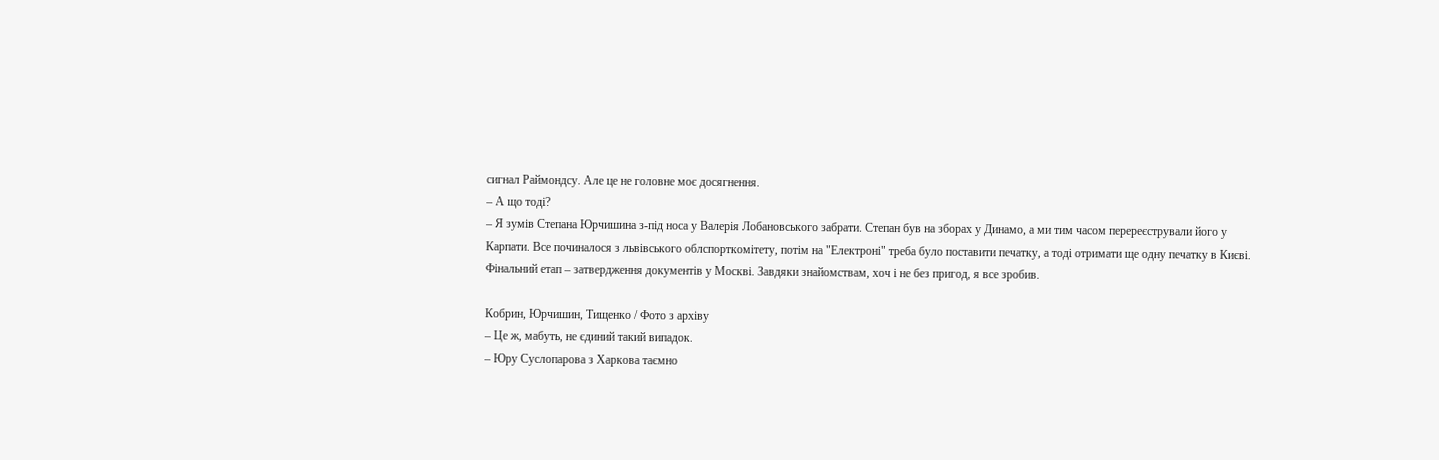сигнал Раймондсу. Але це не головне моє досягнення.
– А що тоді?
– Я зумів Степана Юрчишина з-під носа у Валерія Лобановського забрати. Степан був на зборах у Динамо, а ми тим часом перереєстрували його у Карпати. Все починалося з львівського облспорткомітету, потім на "Електроні" треба було поставити печатку, а тоді отримати ще одну печатку в Києві. Фінальний етап – затвердження документів у Москві. Завдяки знайомствам, хоч і не без пригод, я все зробив.

Кобрин, Юрчишин, Тищенко / Фото з архіву
– Це ж, мабуть, не єдиний такий випадок.
– Юру Суслопарова з Харкова таємно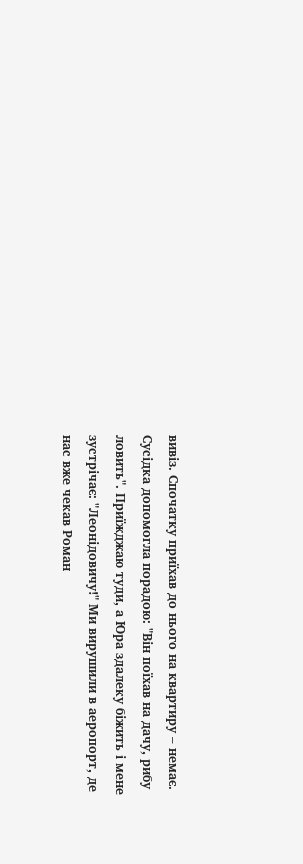вивіз. Спочатку приїхав до нього на квартиру – немає. Сусідка допомогла порадою: "Він поїхав на дачу, рибу ловить". Приїжджаю туди, а Юра здалеку біжить і мене зустрічає: "Леонідовичу!" Ми вирушили в аеропорт, де нас вже чекав Роман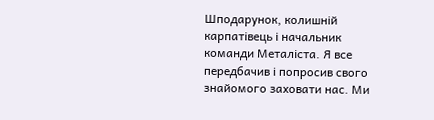Шподарунок, колишній карпатівець і начальник команди Металіста. Я все передбачив і попросив свого знайомого заховати нас. Ми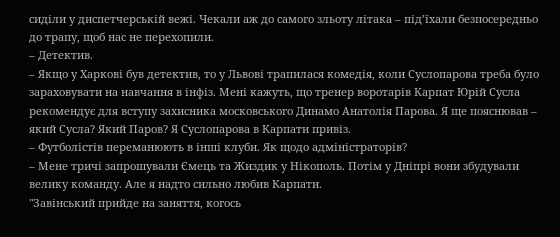сиділи у диспетчерській вежі. Чекали аж до самого зльоту літака – під’їхали безпосередньо до трапу, щоб нас не перехопили.
– Детектив.
– Якщо у Харкові був детектив, то у Львові трапилася комедія, коли Суслопарова треба було зараховувати на навчання в інфіз. Мені кажуть, що тренер воротарів Карпат Юрій Сусла рекомендує для вступу захисника московського Динамо Анатолія Парова. Я ще пояснював – який Сусла? Який Паров? Я Суслопарова в Карпати привіз.
– Футболістів переманюють в інші клуби. Як щодо адміністраторів?
– Мене тричі запрошували Ємець та Жиздик у Нікополь. Потім у Дніпрі вони збудували велику команду. Але я надто сильно любив Карпати.
"Завінський прийде на заняття, когось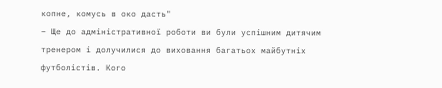копне, комусь в око дасть"
– Ще до адміністративної роботи ви були успішним дитячим тренером і долучилися до виховання багатьох майбутніх футболістів. Кого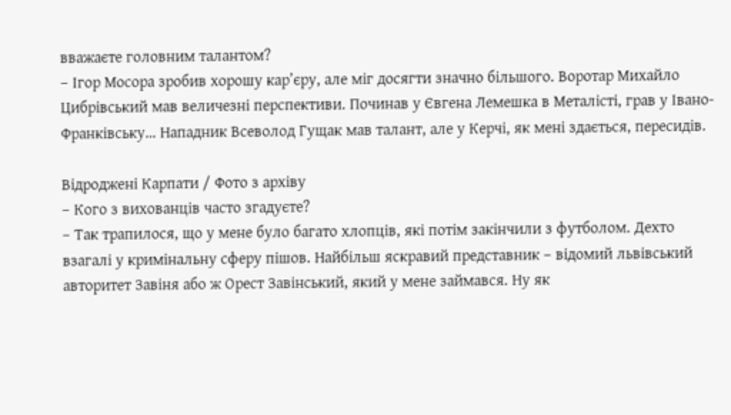вважаєте головним талантом?
– Ігор Мосора зробив хорошу кар’єру, але міг досягти значно більшого. Воротар Михайло Цибрівський мав величезні перспективи. Починав у Євгена Лемешка в Металісті, грав у Івано-Франківську… Нападник Всеволод Гущак мав талант, але у Керчі, як мені здається, пересидів.

Відроджені Карпати / Фото з архіву
– Кого з вихованців часто згадуєте?
– Так трапилося, що у мене було багато хлопців, які потім закінчили з футболом. Дехто взагалі у кримінальну сферу пішов. Найбільш яскравий представник – відомий львівський авторитет Завіня або ж Орест Завінський, який у мене займався. Ну як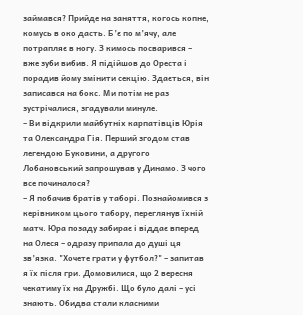займався? Прийде на заняття, когось копне, комусь в око дасть. Б’є по м’ячу, але потрапляє в ногу. З кимось посварився – вже зуби вибив. Я підійшов до Ореста і порадив йому змінити секцію. Здається, він записався на бокс. Ми потім не раз зустрічалися, згадували минуле.
– Ви відкрили майбутніх карпатівців Юрія та Олександра Гія. Перший згодом став легендою Буковини, а другого Лобановський запрошував у Динамо. З чого все починалося?
– Я побачив братів у таборі. Познайомився з керівником цього табору, переглянув їхній матч. Юра позаду забирає і віддає вперед на Олеся – одразу припала до душі ця зв’язка. "Хочете грати у футбол?" – запитав я їх після гри. Домовилися, що 2 вересня чекатиму їх на Дружбі. Що було далі – усі знають. Обидва стали класними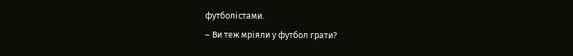футболістами.
– Ви теж мріяли у футбол грати?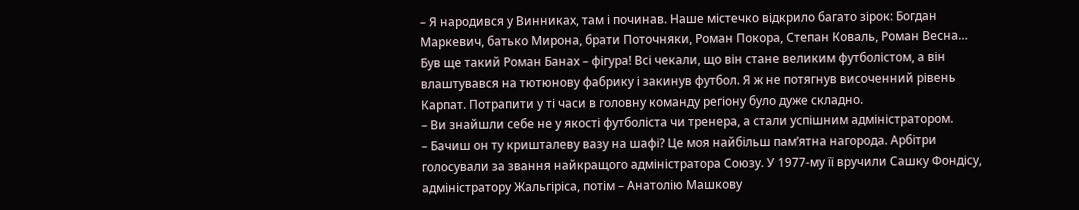– Я народився у Винниках, там і починав. Наше містечко відкрило багато зірок: Богдан Маркевич, батько Мирона, брати Поточняки, Роман Покора, Степан Коваль, Роман Весна… Був ще такий Роман Банах – фігура! Всі чекали, що він стане великим футболістом, а він влаштувався на тютюнову фабрику і закинув футбол. Я ж не потягнув височенний рівень Карпат. Потрапити у ті часи в головну команду регіону було дуже складно.
– Ви знайшли себе не у якості футболіста чи тренера, а стали успішним адміністратором.
– Бачиш он ту кришталеву вазу на шафі? Це моя найбільш пам’ятна нагорода. Арбітри голосували за звання найкращого адміністратора Союзу. У 1977-му її вручили Сашку Фондісу, адміністратору Жальгіріса, потім – Анатолію Машкову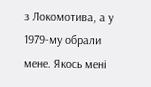з Локомотива, а у 1979-му обрали мене. Якось мені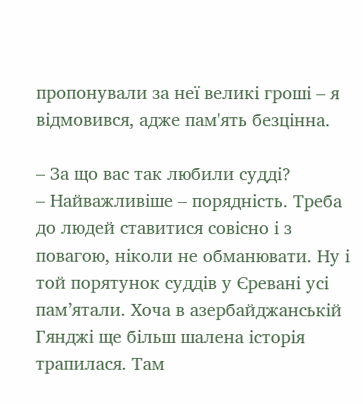пропонували за неї великі гроші – я відмовився, адже пам'ять безцінна.

– За що вас так любили судді?
– Найважливіше – порядність. Треба до людей ставитися совісно і з повагою, ніколи не обманювати. Ну і той порятунок суддів у Єревані усі пам’ятали. Хоча в азербайджанській Гянджі ще більш шалена історія трапилася. Там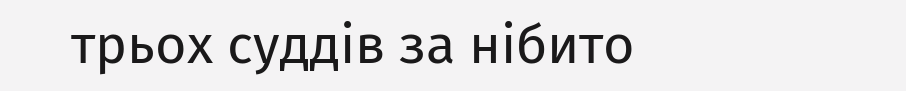трьох суддів за нібито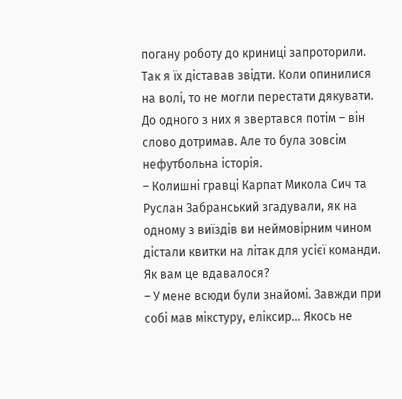погану роботу до криниці запроторили. Так я їх діставав звідти. Коли опинилися на волі, то не могли перестати дякувати. До одного з них я звертався потім – він слово дотримав. Але то була зовсім нефутбольна історія.
– Колишні гравці Карпат Микола Сич та Руслан Забранський згадували, як на одному з виїздів ви неймовірним чином дістали квитки на літак для усієї команди. Як вам це вдавалося?
– У мене всюди були знайомі. Завжди при собі мав мікстуру, еліксир… Якось не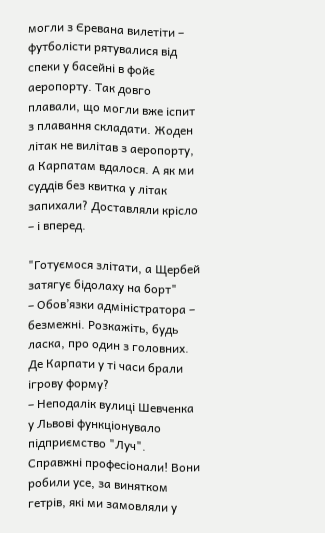могли з Єревана вилетіти – футболісти рятувалися від спеки у басейні в фойє аеропорту. Так довго плавали, що могли вже іспит з плавання складати. Жоден літак не вилітав з аеропорту, а Карпатам вдалося. А як ми суддів без квитка у літак запихали? Доставляли крісло – і вперед.

"Готуємося злітати, а Щербей затягує бідолаху на борт"
– Обов’язки адміністратора – безмежні. Розкажіть, будь ласка, про один з головних. Де Карпати у ті часи брали ігрову форму?
– Неподалік вулиці Шевченка у Львові функціонувало підприємство "Луч". Справжні професіонали! Вони робили усе, за винятком гетрів, які ми замовляли у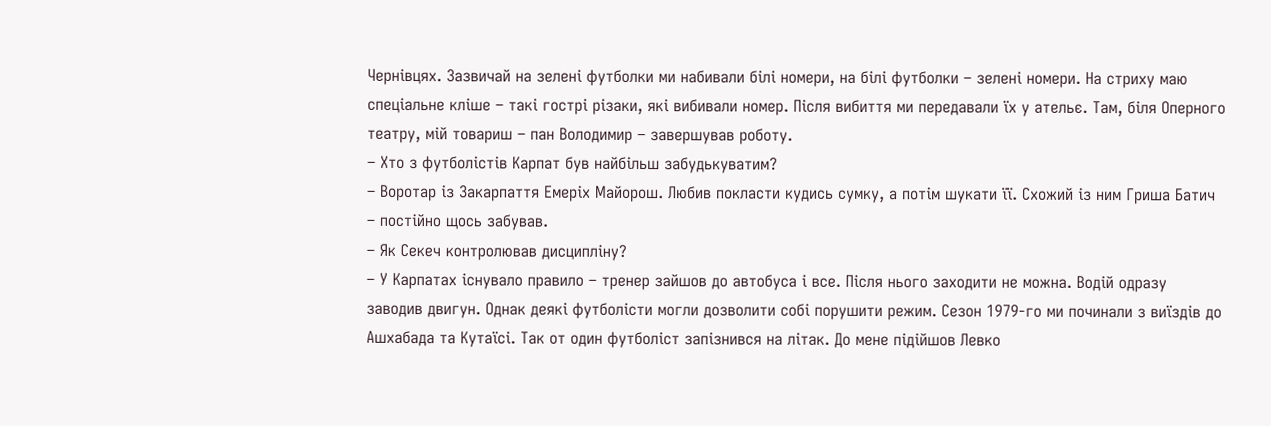Чернівцях. Зазвичай на зелені футболки ми набивали білі номери, на білі футболки – зелені номери. На стриху маю спеціальне кліше – такі гострі різаки, які вибивали номер. Після вибиття ми передавали їх у ательє. Там, біля Оперного театру, мій товариш – пан Володимир – завершував роботу.
– Хто з футболістів Карпат був найбільш забудькуватим?
– Воротар із Закарпаття Емеріх Майорош. Любив покласти кудись сумку, а потім шукати її. Схожий із ним Гриша Батич – постійно щось забував.
– Як Секеч контролював дисципліну?
– У Карпатах існувало правило – тренер зайшов до автобуса і все. Після нього заходити не можна. Водій одразу заводив двигун. Однак деякі футболісти могли дозволити собі порушити режим. Сезон 1979-го ми починали з виїздів до Ашхабада та Кутаїсі. Так от один футболіст запізнився на літак. До мене підійшов Левко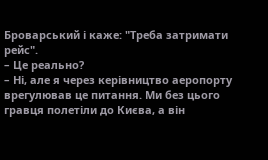Броварський і каже: "Треба затримати рейс".
– Це реально?
– Ні, але я через керівництво аеропорту врегулював це питання. Ми без цього гравця полетіли до Києва, а він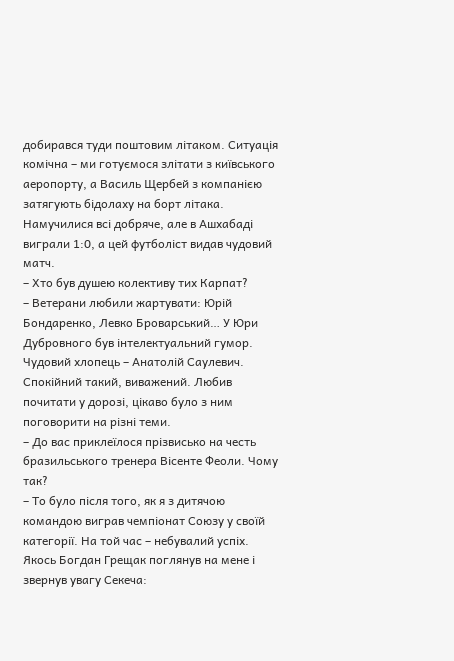добирався туди поштовим літаком. Ситуація комічна – ми готуємося злітати з київського аеропорту, а Василь Щербей з компанією затягують бідолаху на борт літака. Намучилися всі добряче, але в Ашхабаді виграли 1:0, а цей футболіст видав чудовий матч.
– Хто був душею колективу тих Карпат?
– Ветерани любили жартувати: Юрій Бондаренко, Левко Броварський… У Юри Дубровного був інтелектуальний гумор. Чудовий хлопець – Анатолій Саулевич. Спокійний такий, виважений. Любив почитати у дорозі, цікаво було з ним поговорити на різні теми.
– До вас приклеїлося прізвисько на честь бразильського тренера Вісенте Феоли. Чому так?
– То було після того, як я з дитячою командою виграв чемпіонат Союзу у своїй категорії. На той час – небувалий успіх. Якось Богдан Грещак поглянув на мене і звернув увагу Секеча: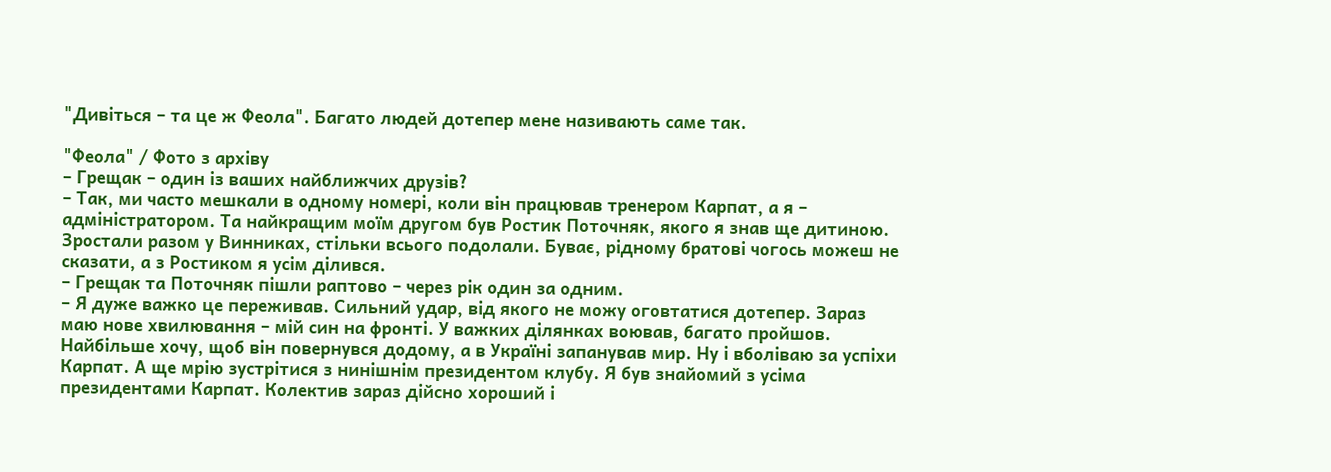"Дивіться – та це ж Феола". Багато людей дотепер мене називають саме так.

"Феола" / Фото з архіву
– Грещак – один із ваших найближчих друзів?
– Так, ми часто мешкали в одному номері, коли він працював тренером Карпат, а я – адміністратором. Та найкращим моїм другом був Ростик Поточняк, якого я знав ще дитиною. Зростали разом у Винниках, стільки всього подолали. Буває, рідному братові чогось можеш не сказати, а з Ростиком я усім ділився.
– Грещак та Поточняк пішли раптово – через рік один за одним.
– Я дуже важко це переживав. Сильний удар, від якого не можу оговтатися дотепер. Зараз маю нове хвилювання – мій син на фронті. У важких ділянках воював, багато пройшов. Найбільше хочу, щоб він повернувся додому, а в Україні запанував мир. Ну і вболіваю за успіхи Карпат. А ще мрію зустрітися з нинішнім президентом клубу. Я був знайомий з усіма президентами Карпат. Колектив зараз дійсно хороший і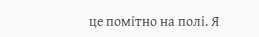це помітно на полі. Я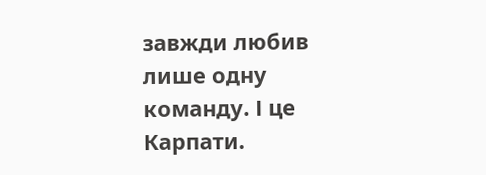завжди любив лише одну команду. І це Карпати.